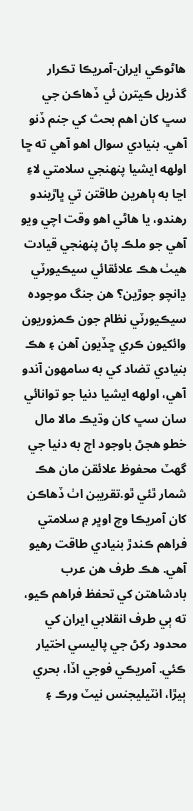هاڻوڪي ايران-آمريڪا تڪرار گذريل ڪيترن ئي ڏهاڪن جي سڀ کان اهم بحث کي جنم ڏنو آهي. بنيادي سوال اهو آهي ته ڇا اولهه ايشيا پنهنجي سلامتي لاءِ اڃا به ٻاهرين طاقتن تي ڀاڙيندو رهندو، يا هاڻي اهو وقت اچي ويو آهي جو ملڪ پاڻ پنهنجي قيادت هيٺ هڪ علائقائي سيڪيورٽي ڍانچو جوڙين؟ هن جنگ موجوده سيڪيورٽي نظام جون ڪمزوريون وائکيون ڪري ڇڏيون آهن ۽ هڪ بنيادي تضاد کي به سامهون آندو آهي، اولهه ايشيا دنيا جو توانائي سان سڀ کان وڌيڪ مالا مال خطو هجڻ باوجود اڄ به دنيا جي گهٽ محفوظ علائقن مان هڪ شمار ٿئي ٿو.تقريبن اٺ ڏهاڪن کان آمريڪا وچ اوڀر ۾ سلامتي فراهم ڪندڙ بنيادي طاقت رهيو آهي. هڪ طرف هن عرب بادشاهتن کي تحفظ فراهم ڪيو، ته ٻي طرف انقلابي ايران کي محدود رکڻ جي پاليسي اختيار ڪئي. آمريڪي فوجي اڏا، بحري ٻيڙا، انٽيليجنس نيٽ ورڪ ۽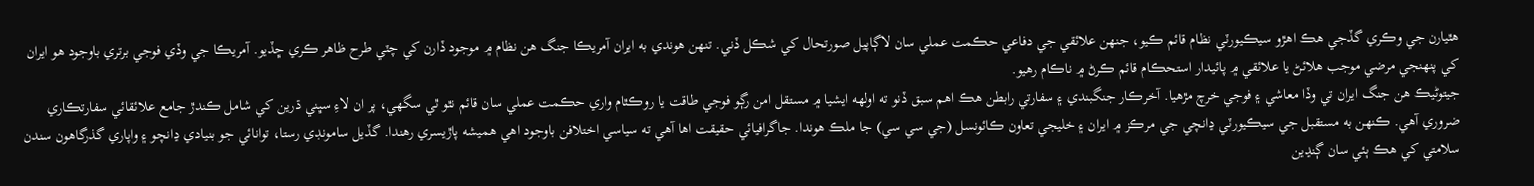هٿيارن جي وڪري گڏجي هڪ اهڙو سيڪيورٽي نظام قائم ڪيو، جنهن علائقي جي دفاعي حڪمت عملي سان لاڳاپيل صورتحال کي شڪل ڏني. تنهن هوندي به ايران آمريڪا جنگ هن نظام ۾ موجود ڏارن کي چٽي طرح ظاهر ڪري ڇڏيو. آمريڪا جي وڏي فوجي برتري باوجود هو ايران کي پنهنجي مرضي موجب هلائڻ يا علائقي ۾ پائيدار استحڪام قائم ڪرڻ ۾ ناڪام رهيو.
جيتوڻيڪ هن جنگ ايران تي وڏا معاشي ۽ فوجي خرچ مڙهيا. آخرڪار جنگبندي ۽ سفارتي رابطن هڪ اهم سبق ڏنو ته اولهه ايشيا ۾ مستقل امن رڳو فوجي طاقت يا روڪٿام واري حڪمت عملي سان قائم نٿو ٿي سگهي، پر ان لاءِ سڀني ڌرين کي شامل ڪندڙ جامع علائقائي سفارتڪاري ضروري آهي. ڪنهن به مستقبل جي سيڪيورٽي ڍانچي جي مرڪز ۾ ايران ۽ خليجي تعاون ڪائونسل (جي سي سي) جا ملڪ هوندا. جاگرافيائي حقيقت اها آهي ته سياسي اختلافن باوجود اهي هميشه پاڙيسري رهندا. گڏيل سامونڊي رستا، توانائي جو بنيادي ڍانچو ۽ واپاري گذرگاهون سندن سلامتي کي هڪ ٻئي سان ڳنڍين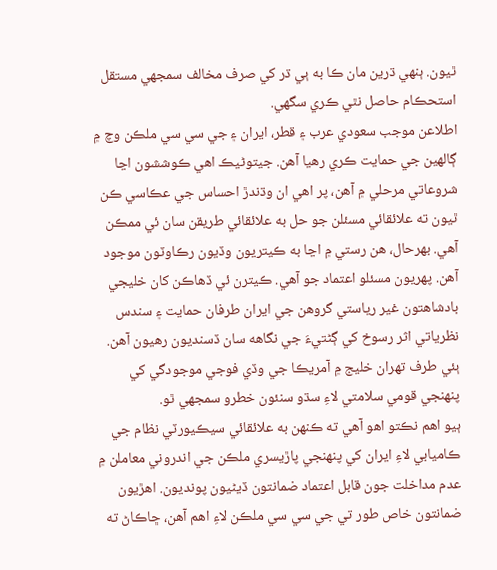ٿيون. ٻنهي ڌرين مان ڪا به ٻي ڌر کي صرف مخالف سمجهي مستقل استحڪام حاصل نٿي ڪري سگهي.
اطلاعن موجب سعودي عرب ۽ قطر، ايران ۽ جي سي سي ملڪن وچ ۾ ڳالهين جي حمايت ڪري رهيا آهن. جيتوڻيڪ اهي ڪوششون اڃا شروعاتي مرحلي ۾ آهن، پر اهي ان وڌندڙ احساس جي عڪاسي ڪن ٿيون ته علائقائي مسئلن جو حل به علائقائي طريقن سان ئي ممڪن آهي. بهرحال، هن رستي ۾ اڃا به ڪيتريون وڏيون رڪاوٽون موجود آهن. پهريون مسئلو اعتماد جو آهي. ڪيترن ئي ڏهاڪن کان خليجي بادشاهتون غير رياستي گروهن جي ايران طرفان حمايت ۽ سندس نظرياتي اثر رسوخ کي ڳڻتيءَ جي نگاهه سان ڏسنديون رهيون آهن. ٻئي طرف تهران خليج ۾ آمريڪا جي وڏي فوجي موجودگي کي پنهنجي قومي سلامتي لاءِ سڌو سنئون خطرو سمجهي ٿو.
ٻيو اهم نڪتو اهو آهي ته ڪنهن به علائقائي سيڪيورٽي نظام جي ڪاميابي لاءِ ايران کي پنهنجي پاڙيسري ملڪن جي اندروني معاملن ۾ عدم مداخلت جون قابل اعتماد ضمانتون ڏيڻيون پونديون. اهڙيون ضمانتون خاص طور تي جي سي سي ملڪن لاءِ اهم آهن، ڇاڪاڻ ته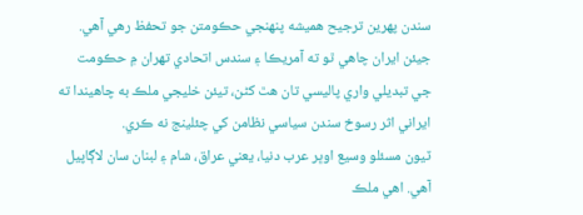سندن پهرين ترجيح هميشه پنهنجي حڪومتن جو تحفظ رهي آهي. جيئن ايران چاهي ٿو ته آمريڪا ۽ سندس اتحادي تهران ۾ حڪومت جي تبديلي واري پاليسي تان هٿ کڻن، تيئن خليجي ملڪ به چاهيندا ته ايراني اثر رسوخ سندن سياسي نظامن کي چئلينج نه ڪري.
ٽيون مسئلو وسيع اوڀر عرب دنيا، يعني عراق، شام ۽ لبنان سان لاڳاپيل آهي. اهي ملڪ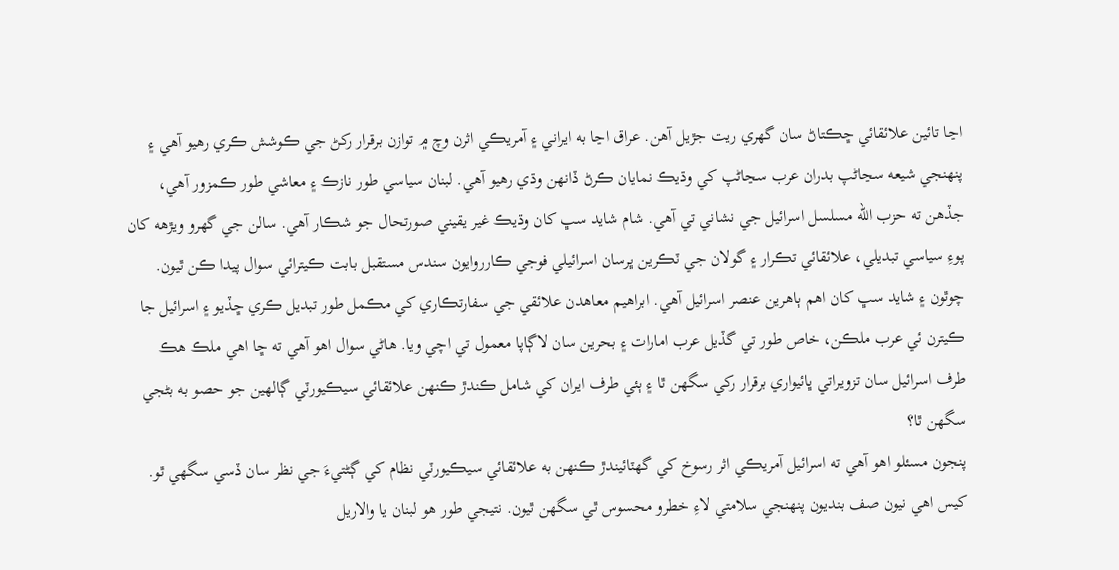اڃا تائين علائقائي ڇڪتاڻ سان گهري ريت جڙيل آهن. عراق اڃا به ايراني ۽ آمريڪي اثرن وچ ۾ توازن برقرار رکڻ جي ڪوشش ڪري رهيو آهي ۽ پنهنجي شيعه سڃاڻپ بدران عرب سڃاڻپ کي وڌيڪ نمايان ڪرڻ ڏانهن وڌي رهيو آهي. لبنان سياسي طور نازڪ ۽ معاشي طور ڪمزور آهي، جڏهن ته حزب الله مسلسل اسرائيل جي نشاني تي آهي. شام شايد سڀ کان وڌيڪ غير يقيني صورتحال جو شڪار آهي. سالن جي گهرو ويڙهه کان پوءِ سياسي تبديلي، علائقائي تڪرار ۽ گولان جي ٽڪرين ڀرسان اسرائيلي فوجي ڪارروايون سندس مستقبل بابت ڪيترائي سوال پيدا ڪن ٿيون.
چوٿون ۽ شايد سڀ کان اهم ٻاهرين عنصر اسرائيل آهي. ابراهيم معاهدن علائقي جي سفارتڪاري کي مڪمل طور تبديل ڪري ڇڏيو ۽ اسرائيل جا ڪيترن ئي عرب ملڪن، خاص طور تي گڏيل عرب امارات ۽ بحرين سان لاڳاپا معمول تي اچي ويا. هاڻي سوال اهو آهي ته ڇا اهي ملڪ هڪ طرف اسرائيل سان تزويراتي ڀائيواري برقرار رکي سگهن ٿا ۽ ٻئي طرف ايران کي شامل ڪندڙ ڪنهن علائقائي سيڪيورٽي ڳالهين جو حصو به بڻجي سگهن ٿا؟
پنجون مسئلو اهو آهي ته اسرائيل آمريڪي اثر رسوخ کي گهٽائيندڙ ڪنهن به علائقائي سيڪيورٽي نظام کي ڳڻتيءَ جي نظر سان ڏسي سگهي ٿو. کيس اهي نيون صف بنديون پنهنجي سلامتي لاءِ خطرو محسوس ٿي سگهن ٿيون. نتيجي طور هو لبنان يا والاريل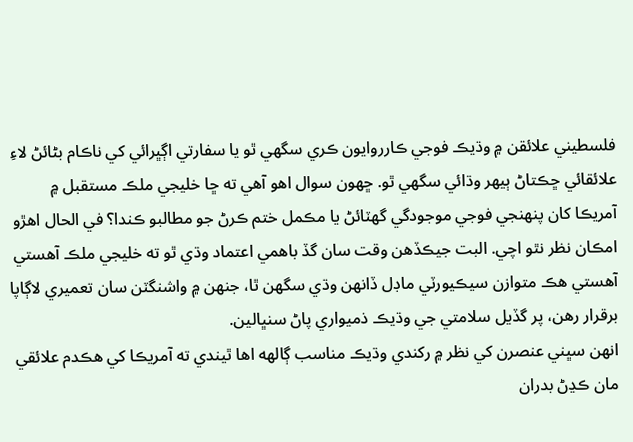فلسطيني علائقن ۾ وڌيڪ فوجي ڪارروايون ڪري سگهي ٿو يا سفارتي اڳڀرائي کي ناڪام بڻائڻ لاءِ علائقائي ڇڪتاڻ ٻيهر وڌائي سگهي ٿو. ڇهون سوال اهو آهي ته ڇا خليجي ملڪ مستقبل ۾ آمريڪا کان پنهنجي فوجي موجودگي گهٽائڻ يا مڪمل ختم ڪرڻ جو مطالبو ڪندا؟ في الحال اهڙو امڪان نظر نٿو اچي. البت جيڪڏهن وقت سان گڏ باهمي اعتماد وڌي ٿو ته خليجي ملڪ آهستي آهستي هڪ متوازن سيڪيورٽي ماڊل ڏانهن وڌي سگهن ٿا، جنهن ۾ واشنگٽن سان تعميري لاڳاپا برقرار رهن، پر گڏيل سلامتي جي وڌيڪ ذميواري پاڻ سنڀالين.
انهن سڀني عنصرن کي نظر ۾ رکندي وڌيڪ مناسب ڳالهه اها ٿيندي ته آمريڪا کي هڪدم علائقي مان ڪڍڻ بدران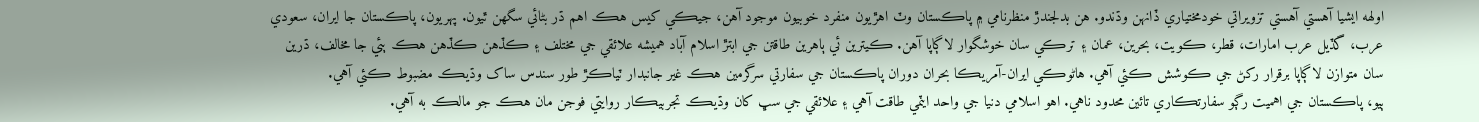اولهه ايشيا آهستي آهستي تزويراتي خودمختياري ڏانهن وڌندو. هن بدلجندڙ منظرنامي ۾ پاڪستان وٽ اهڙيون منفرد خوبيون موجود آهن، جيڪي کيس هڪ اهم ڌر بڻائي سگهن ٿيون. پهريون، پاڪستان جا ايران، سعودي عرب، گڏيل عرب امارات، قطر، ڪويت، بحرين، عمان ۽ ترڪي سان خوشگوار لاڳاپا آهن. ڪيترين ئي ٻاهرين طاقتن جي ابتڙ اسلام آباد هميشه علائقي جي مختلف ۽ ڪڏهن ڪڏهن هڪ ٻئي جا مخالف، ڌرين سان متوازن لاڳاپا برقرار رکڻ جي ڪوشش ڪئي آهي. هاڻوڪي ايران-آمريڪا بحران دوران پاڪستان جي سفارتي سرگرمين هڪ غير جانبدار ٽياڪڙ طور سندس ساک وڌيڪ مضبوط ڪئي آهي.
ٻيو، پاڪستان جي اهميت رڳو سفارتڪاري تائين محدود ناهي. اهو اسلامي دنيا جي واحد ايٽمي طاقت آهي ۽ علائقي جي سڀ کان وڌيڪ تجربيڪار روايتي فوجن مان هڪ جو مالڪ به آهي.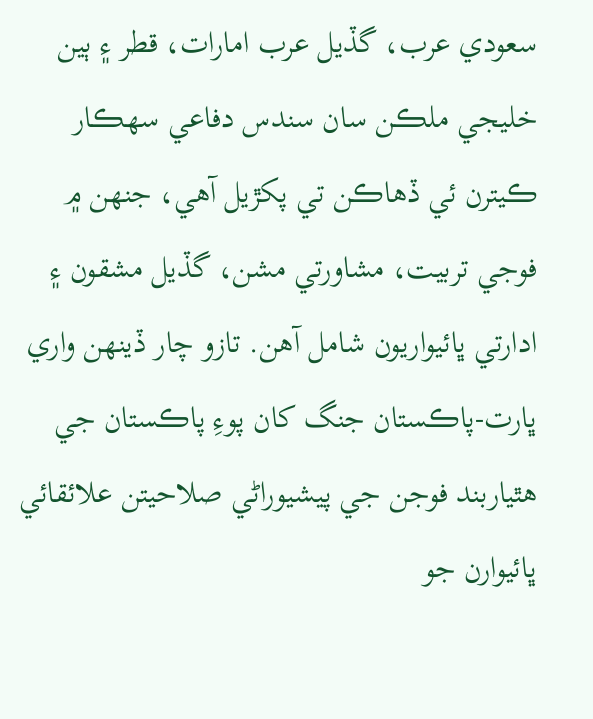سعودي عرب، گڏيل عرب امارات، قطر ۽ ٻين خليجي ملڪن سان سندس دفاعي سهڪار ڪيترن ئي ڏهاڪن تي پکڙيل آهي، جنهن ۾ فوجي تربيت، مشاورتي مشن، گڏيل مشقون ۽ ادارتي ڀائيواريون شامل آهن. تازو چار ڏينهن واري ڀارت-پاڪستان جنگ کان پوءِ پاڪستان جي هٿياربند فوجن جي پيشيوراڻي صلاحيتن علائقائي ڀائيوارن جو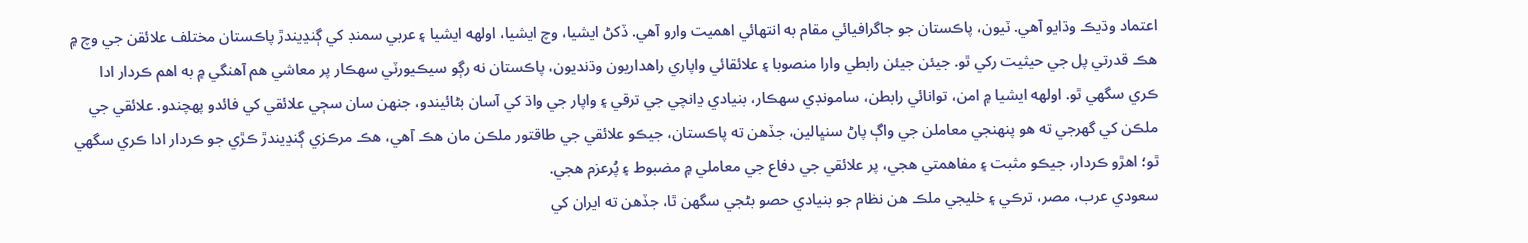اعتماد وڌيڪ وڌايو آهي. ٽيون، پاڪستان جو جاگرافيائي مقام به انتهائي اهميت وارو آهي. ڏکڻ ايشيا، وچ ايشيا، اولهه ايشيا ۽ عربي سمنڊ کي ڳنڍيندڙ پاڪستان مختلف علائقن جي وچ ۾ هڪ قدرتي پل جي حيثيت رکي ٿو. جيئن جيئن رابطي وارا منصوبا ۽ علائقائي واپاري راهداريون وڌنديون، پاڪستان نه رڳو سيڪيورٽي سهڪار پر معاشي هم آهنگي ۾ به اهم ڪردار ادا ڪري سگهي ٿو. اولهه ايشيا ۾ امن، توانائي رابطن، سامونڊي سهڪار، بنيادي ڍانچي جي ترقي ۽ واپار جي واڌ کي آسان بڻائيندو، جنهن سان سڄي علائقي کي فائدو پهچندو. علائقي جي ملڪن کي گهرجي ته هو پنهنجي معاملن جي واڳ پاڻ سنڀالين، جڏهن ته پاڪستان، جيڪو علائقي جي طاقتور ملڪن مان هڪ آهي، هڪ مرڪزي ڳنڍيندڙ ڪڙي جو ڪردار ادا ڪري سگهي ٿو؛ اهڙو ڪردار، جيڪو مثبت ۽ مفاهمتي هجي، پر علائقي جي دفاع جي معاملي ۾ مضبوط ۽ پُرعزم هجي.
سعودي عرب، مصر، ترڪي ۽ خليجي ملڪ هن نظام جو بنيادي حصو بڻجي سگهن ٿا، جڏهن ته ايران کي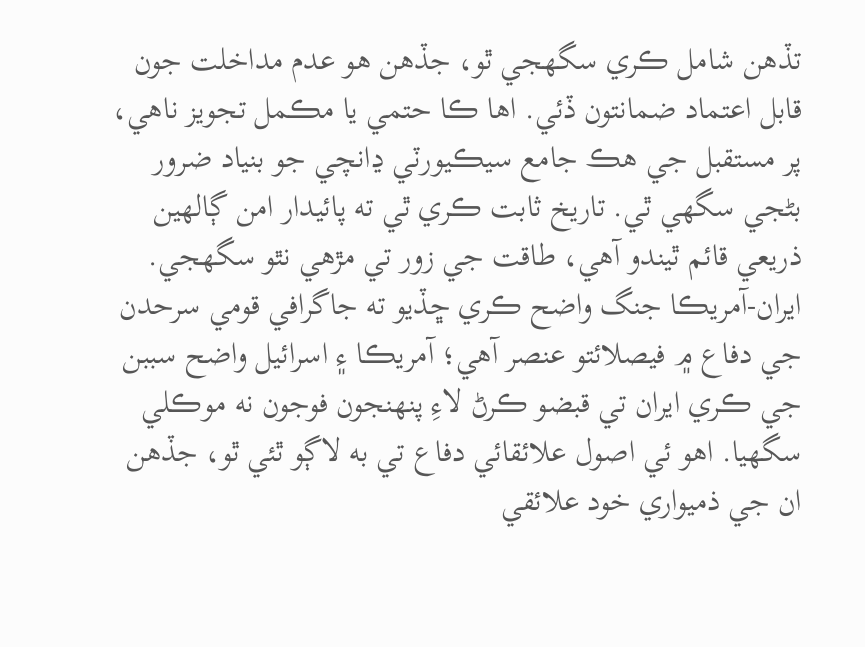تڏهن شامل ڪري سگهجي ٿو، جڏهن هو عدم مداخلت جون قابل اعتماد ضمانتون ڏئي. اها ڪا حتمي يا مڪمل تجويز ناهي، پر مستقبل جي هڪ جامع سيڪيورٽي ڍانچي جو بنياد ضرور بڻجي سگهي ٿي. تاريخ ثابت ڪري ٿي ته پائيدار امن ڳالهين ذريعي قائم ٿيندو آهي، طاقت جي زور تي مڙهي نٿو سگهجي. ايران-آمريڪا جنگ واضح ڪري ڇڏيو ته جاگرافي قومي سرحدن جي دفاع ۾ فيصلائتو عنصر آهي؛ آمريڪا ۽ اسرائيل واضح سببن جي ڪري ايران تي قبضو ڪرڻ لاءِ پنهنجون فوجون نه موڪلي سگهيا. اهو ئي اصول علائقائي دفاع تي به لاڳو ٿئي ٿو، جڏهن ان جي ذميواري خود علائقي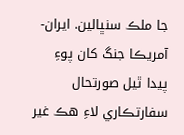جا ملڪ سنڀالين. ايران-آمريڪا جنگ کان پوءِ پيدا ٿيل صورتحال سفارتڪاري لاءِ هڪ غير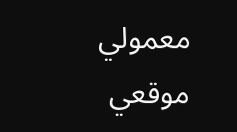معمولي موقعي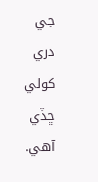جي دري کولي ڇڏي آهي.